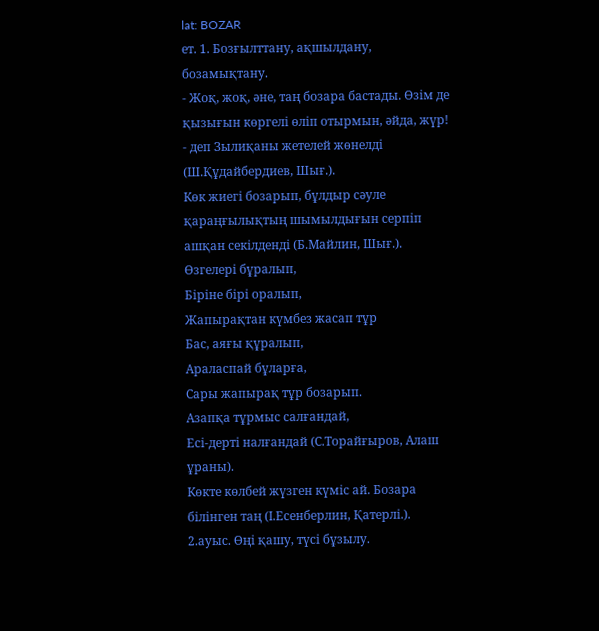lat: BOZAR
ет. 1. Бозғылттану, ақшылдану, бозамықтану.
- Жоқ, жоқ, әне, таң бозара бастады. Өзім де қызығын көргелі өліп отырмын, әйда, жүр! - деп Зылиқаны жетелей жөнелді (Ш.Құдайбердиев, Шығ.).
Көк жиегі бозарып, бұлдыр сәуле қараңғылықтың шымылдығын серпіп ашқан секілденді (Б.Майлин, Шығ.).
Өзгелері бұралып,
Біріне бірі оралып,
Жапырақтан күмбез жасап тұр
Бас, аяғы құралып,
Араласпай бұларға,
Сары жапырақ тұр бозарып.
Азапқа тұрмыс салғандай,
Есі-дерті налғандай (С.Торайғыров, Алаш ұраны).
Көкте көлбей жүзген күміс ай. Бозара білінген таң (І.Есенберлин, Қатерлі.).
2.ауыс. Өңі қашу, түсі бұзылу.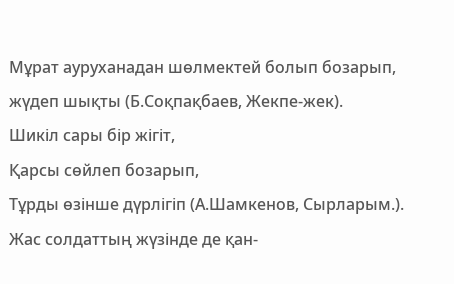Мұрат ауруханадан шөлмектей болып бозарып, жүдеп шықты (Б.Соқпақбаев, Жекпе-жек).
Шикіл сары бір жігіт,
Қарсы сөйлеп бозарып,
Тұрды өзінше дүрлігіп (А.Шамкенов, Сырларым.).
Жас солдаттың жүзінде де қан-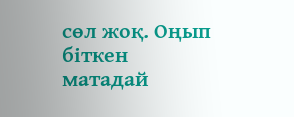сөл жоқ. Оңып біткен матадай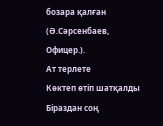бозара қалған (Ә.Сәрсенбаев, Офицер.).
Ат терлете
Көктеп өтіп шатқалды
Біраздан соң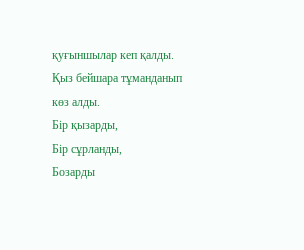қуғыншылар кеп қалды.
Қыз бейшара тұманданып көз алды.
Бір қызарды,
Бір сұрланды,
Бозарды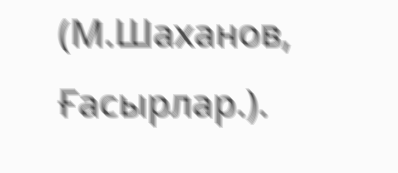(М.Шаханов, Ғасырлар.).